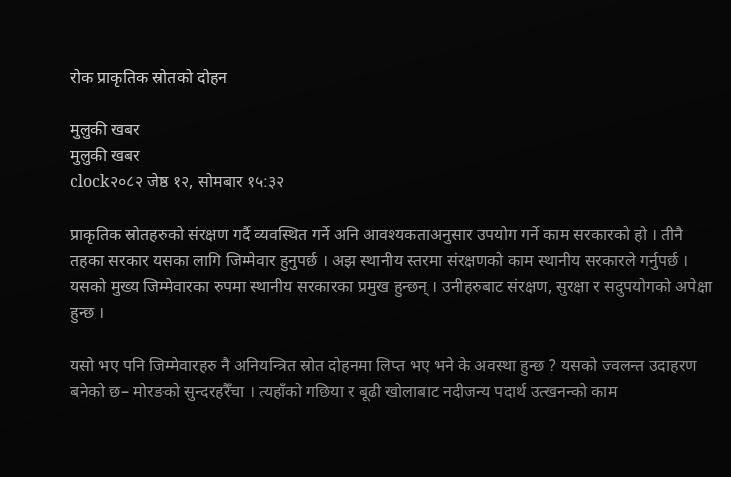रोक प्राकृतिक स्रोतको दोहन

मुलुकी खबर
मुलुकी खबर
clock२०८२ जेष्ठ १२, सोमबार १५:३२

प्राकृतिक स्रोतहरुको संरक्षण गर्दै व्यवस्थित गर्ने अनि आवश्यकताअनुसार उपयोग गर्ने काम सरकारको हो । तीनै तहका सरकार यसका लागि जिम्मेवार हुनुपर्छ । अझ स्थानीय स्तरमा संरक्षणको काम स्थानीय सरकारले गर्नुपर्छ । यसको मुख्य जिम्मेवारका रुपमा स्थानीय सरकारका प्रमुख हुन्छन् । उनीहरुबाट संरक्षण, सुरक्षा र सदुपयोगको अपेक्षा हुन्छ ।

यसो भए पनि जिम्मेवारहरु नै अनियन्त्रित स्रोत दोहनमा लिप्त भए भने के अवस्था हुन्छ ? यसको ज्वलन्त उदाहरण बनेको छ– मोरङको सुन्दरहरैँचा । त्यहाँको गछिया र बूढी खोलाबाट नदीजन्य पदार्थ उत्खनन्को काम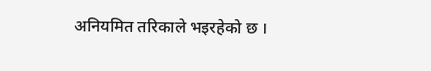अनियमित तरिकाले भइरहेको छ ।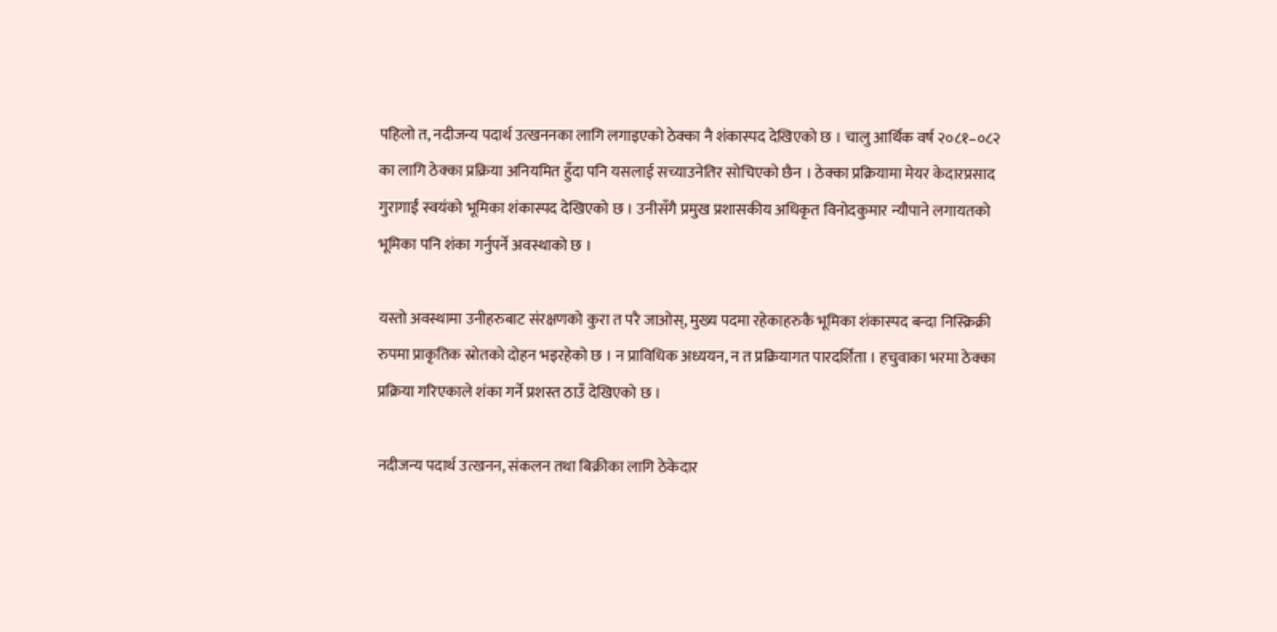पहिलो त, नदीजन्य पदार्थ उत्खननका लागि लगाइएको ठेक्का नै शंकास्पद देखिएको छ । चालु आर्थिक वर्ष २०८१–०८२ का लागि ठेक्का प्रक्रिया अनियमित हुँदा पनि यसलाई सच्याउनेतिर सोचिएको छैन । ठेक्का प्रक्रियामा मेयर केदारप्रसाद गुरागाईं स्वयंको भूमिका शंकास्पद देखिएको छ । उनीसँगै प्रमुख प्रशासकीय अधिकृत विनोदकुमार न्यौपाने लगायतको भूमिका पनि शंका गर्नुपर्ने अवस्थाको छ ।

यस्तो अवस्थामा उनीहरुबाट संरक्षणको कुरा त परै जाओस्, मुख्य पदमा रहेकाहरुकै भूमिका शंकास्पद बन्दा निस्क्रिक्री रुपमा प्राकृतिक स्रोतको दोहन भइरहेको छ । न प्राविधिक अध्ययन, न त प्रक्रियागत पारदर्शिता । हचुवाका भरमा ठेक्का प्रक्रिया गरिएकाले शंका गर्ने प्रशस्त ठाउँ देखिएको छ ।

नदीजन्य पदार्थ उत्खनन, संकलन तथा बिक्रीका लागि ठेकेदार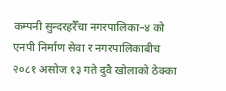कम्पनी सुन्दरहरैँचा नगरपालिका–४ को एनपी निर्माण सेवा र नगरपालिकाबीच २०८१ असोज १३ गते दुवै खोलाको ठेक्का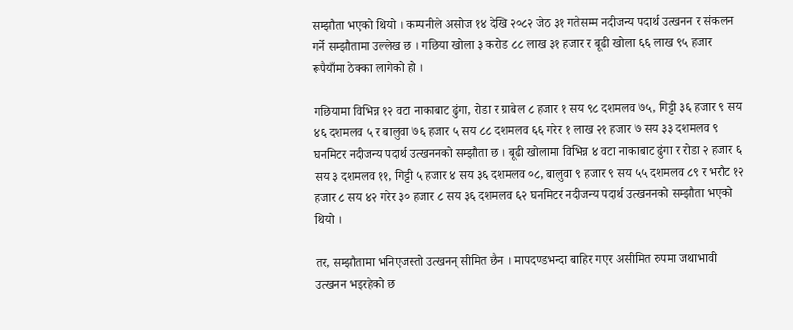सम्झौता भएको थियो । कम्पनीले असोज १४ देखि २०८२ जेठ ३१ गतेसम्म नदीजन्य पदार्थ उत्खनन र संकलन गर्ने सम्झौतामा उल्लेख छ । गछिया खोला ३ करोड ८८ लाख ३१ हजार र बूढी खोला ६६ लाख ९५ हजार रूपैयाँमा ठेक्का लागेको हो ।

गछियामा विभिन्न १२ वटा नाकाबाट ढुंगा, रोडा र ग्राबेल ८ हजार १ सय ९८ दशमलव ७५, गिट्टी ३६ हजार ९ सय ४६ दशमलव ५ र बालुवा ७६ हजार ५ सय ८८ दशमलव ६६ गरेर १ लाख २१ हजार ७ सय ३३ दशमलव ९ घनमिटर नदीजन्य पदार्थ उत्खननको सम्झौता छ । बूढी खोलामा विभिन्न ४ वटा नाकाबाट ढुंगा र रोडा २ हजार ६ सय ३ दशमलव ११, गिट्टी ५ हजार ४ सय ३६ दशमलव ०८, बालुवा ९ हजार ९ सय ५५ दशमलव ८९ र भरौट १२ हजार ८ सय ४२ गरेर ३० हजार ८ सय ३६ दशमलव ६२ घनमिटर नदीजन्य पदार्थ उत्खननको सम्झौता भएको थियो ।

तर, सम्झौतामा भनिएजस्तो उत्खनन् सीमित छैन । मापदण्डभन्दा बाहिर गएर असीमित रुपमा जथाभावी उत्खनन भइरहेको छ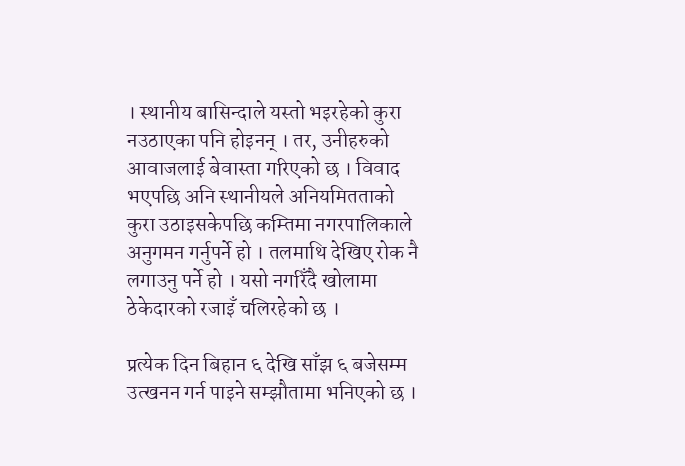। स्थानीय बासिन्दाले यस्तो भइरहेको कुरा नउठाएका पनि होइनन् । तर, उनीहरुको आवाजलाई बेवास्ता गरिएको छ । विवाद भएपछि अनि स्थानीयले अनियमितताको कुरा उठाइसकेपछि कम्तिमा नगरपालिकाले अनुगमन गर्नुपर्ने हो । तलमाथि देखिए रोक नै लगाउनु पर्ने हो । यसो नगरिँदै खोलामा ठेकेदारको रजाइँ चलिरहेको छ ।

प्रत्येक दिन बिहान ६ देखि साँझ ६ बजेसम्म उत्खनन गर्न पाइने सम्झौतामा भनिएको छ ।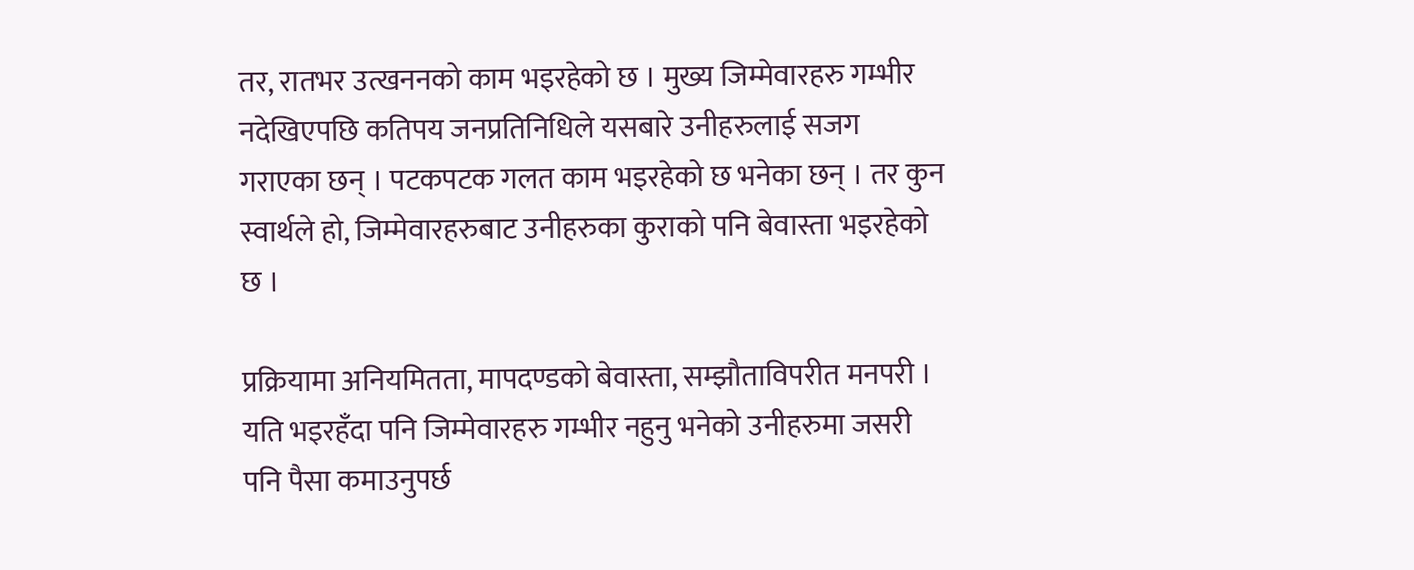तर, रातभर उत्खननको काम भइरहेको छ । मुख्य जिम्मेवारहरु गम्भीर नदेखिएपछि कतिपय जनप्रतिनिधिले यसबारे उनीहरुलाई सजग गराएका छन् । पटकपटक गलत काम भइरहेको छ भनेका छन् । तर कुन स्वार्थले हो, जिम्मेवारहरुबाट उनीहरुका कुराको पनि बेवास्ता भइरहेको छ ।

प्रक्रियामा अनियमितता, मापदण्डको बेवास्ता, सम्झौताविपरीत मनपरी । यति भइरहँदा पनि जिम्मेवारहरु गम्भीर नहुनु भनेको उनीहरुमा जसरी पनि पैसा कमाउनुपर्छ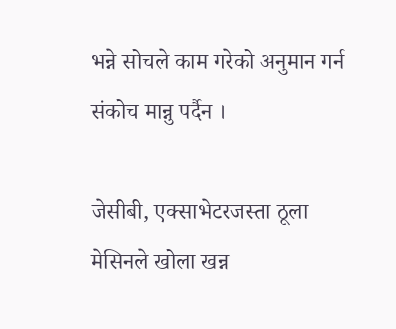भन्ने सोचले काम गरेको अनुमान गर्न संकोच मान्नु पर्दैन ।

जेसीबी, एक्साभेटरजस्ता ठूला मेसिनले खोला खन्न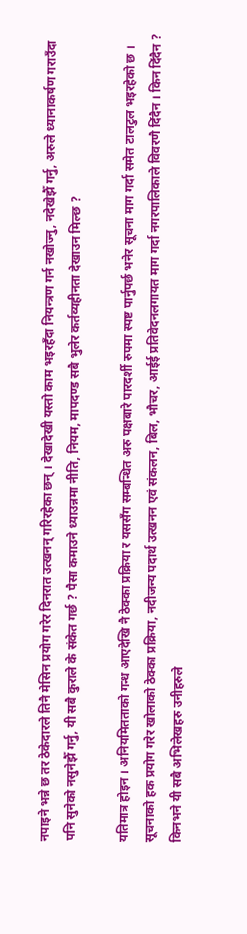नपाइने भन्ने छ तर ठेकेदारले तिनै मेसिन प्रयोग गरेर दिनरात उत्खनन् गरिरहेका छन् । देखादेखी यस्तो काम भइरहँदा नियन्त्रण गर्न नखोज्नु, नदेखेझैँ गर्नु, अरुले ध्यानाकर्षण गराउँदा पनि सुनेको नसुनेझैँ गर्नु, यी सबै कुराले के संकेत गर्छ ? पैसा कमाउने ध्याउन्नमा नीति, नियम, मापदण्ड सबै भुलेर कर्तव्यहीनता देखाउन मिल्छ ?

यतिमात्र होइन । अनियमितताको गन्ध आएदेखि नै ठेक्का प्रक्रिया र यससँग सम्बन्धित अरु पक्षबारे पारदर्शी रुपमा स्पष्ट पार्नुपर्छ भनेर सूचना माग गर्दा समेत टालटुल भइरहेको छ । सूचनाको हक प्रयोग गरेर खोलाको ठेक्का प्रक्रिया, नदीजन्य पदार्थ उत्खनन एवं संकलन, बिल, भौचर, आईई प्रतिवेदनलगायत माग गर्दा नगरपालिकाले विवरणै दिंदैन । किन दिंदैन ? किनभने यी सबै अभिलेखहरु उनीहरुले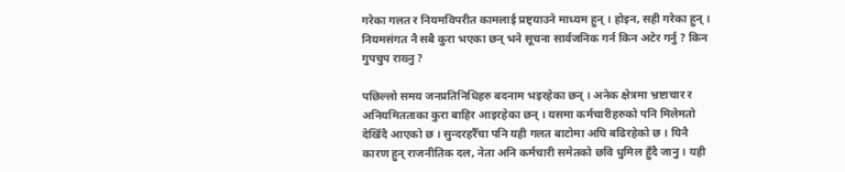गरेका गलत र नियमविपरीत कामलाई प्रष्ट्याउने माध्यम हुन् । होइन, सही गरेका हुन् । नियमसंगत नै सबै कुरा भएका छन् भने सूचना सार्वजनिक गर्न किन अटेर गर्नु ? किन गुपचुप राख्नु ?

पछिल्लो समय जनप्रतिनिधिहरु बदनाम भइरहेका छन् । अनेक क्षेत्रमा भ्रष्टाचार र अनियमितताका कुरा बाहिर आइरहेका छन् । यसमा कर्मचारीहरुको पनि मिलेमतो देखिँदै आएको छ । सुन्दरहरैँचा पनि यही गलत बाटोमा अघि बढिरहेको छ । यिनै कारण हुन् राजनीतिक दल, नेता अनि कर्मचारी समेतको छवि धुमिल हुँदै जानु । यही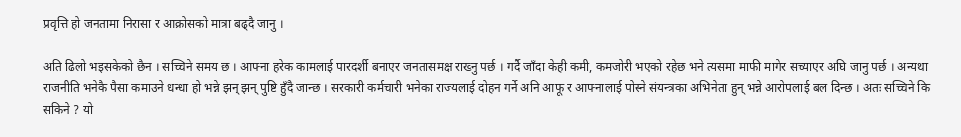प्रवृत्ति हो जनतामा निरासा र आक्रोसको मात्रा बढ्दै जानु ।

अति ढिलो भइसकेको छैन । सच्चिने समय छ । आफ्ना हरेक कामलाई पारदर्शी बनाएर जनतासमक्ष राख्नु पर्छ । गर्दै जाँदा केही कमी, कमजोरी भएको रहेछ भने त्यसमा माफी मागेर सच्याएर अघि जानु पर्छ । अन्यथा राजनीति भनेकै पैसा कमाउने धन्धा हो भन्ने झन् झन् पुष्टि हुँदै जान्छ । सरकारी कर्मचारी भनेका राज्यलाई दोहन गर्ने अनि आफू र आफ्नालाई पोस्ने संयन्त्रका अभिनेता हुन् भन्ने आरोपलाई बल दिन्छ । अतः सच्चिने कि सकिने ? यो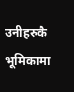उनीहरुकै भूमिकामा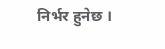निर्भर हुनेछ ।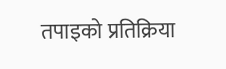तपाइको प्रतिक्रिया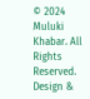© 2024 Muluki Khabar. All Rights Reserved. Design &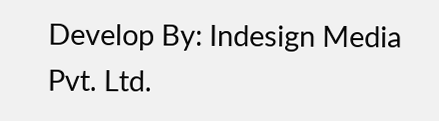Develop By: Indesign Media Pvt. Ltd.